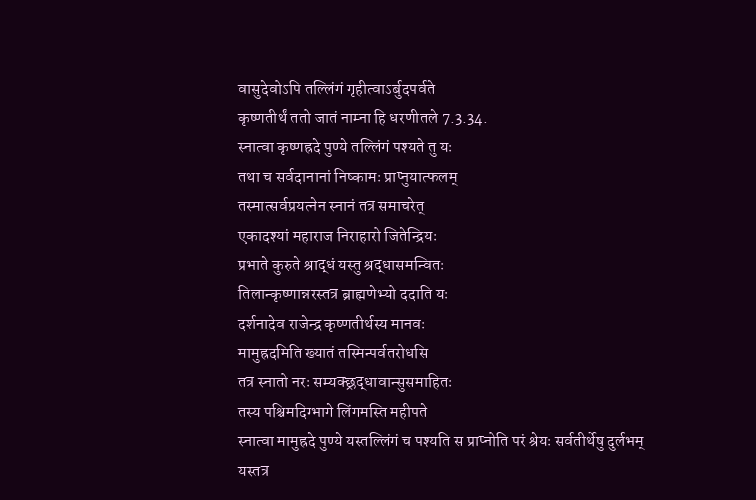वासुदेवोऽपि तल्लिंगं गृहीत्वाऽर्बुदपर्वते
कृष्णतीर्थं ततो जातं नाम्ना हि धरणीतले 7.3.34.
स्नात्वा कृष्णह्रदे पुण्ये तल्लिंगं पश्यते तु यः
तथा च सर्वदानानां निष्कामः प्राप्नुयात्फलम्
तस्मात्सर्वप्रयत्नेन स्नानं तत्र समाचरेत्
एकादश्यां महाराज निराहारो जितेन्द्रियः
प्रभाते कुरुते श्राद्धं यस्तु श्रद्धासमन्वितः
तिलान्कृष्णान्नरस्तत्र ब्राह्मणेभ्यो ददाति यः
दर्शनादेव राजेन्द्र कृष्णतीर्थस्य मानवः
मामुह्रदमिति ख्यातं तस्मिन्पर्वतरोधसि
तत्र स्नातो नरः सम्यक्छ्रद्धावान्सुसमाहितः
तस्य पश्चिमदिग्भागे लिंगमस्ति महीपते
स्नात्वा मामुह्रदे पुण्ये यस्तल्लिंगं च पश्यति स प्राप्नोति परं श्रेयः सर्वतीर्थेषु दुर्लभम्
यस्तत्र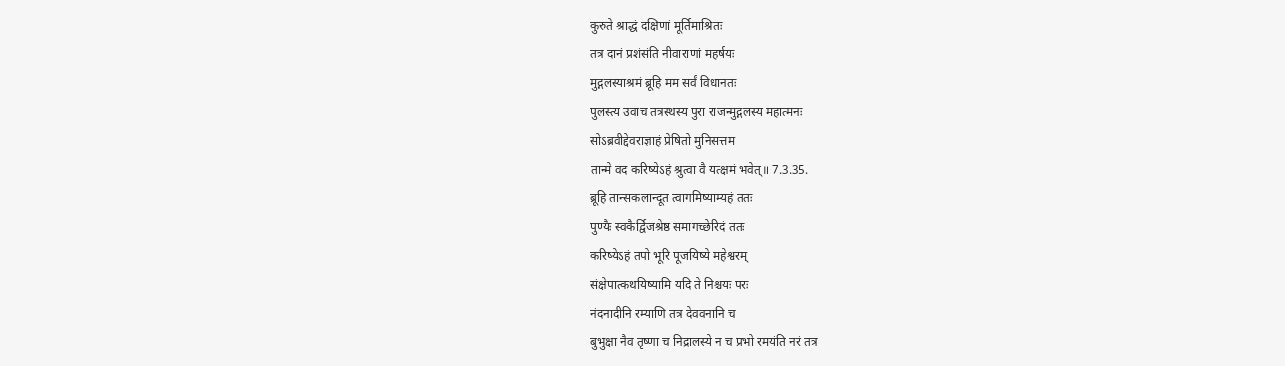कुरुते श्राद्धं दक्षिणां मूर्तिमाश्रितः
तत्र दानं प्रशंसंति नीवाराणां महर्षयः
मुद्गलस्याश्रमं ब्रूहि मम सर्वं विधानतः
पुलस्त्य उवाच तत्रस्थस्य पुरा राजन्मुद्गलस्य महात्मनः
सोऽब्रवीद्देवराज्ञाहं प्रेषितो मुनिसत्तम
तान्मे वद करिष्येऽहं श्रुत्वा वै यत्क्षमं भवेत्॥ 7.3.35.
ब्रूहि तान्सकलान्दूत त्वागमिष्याम्यहं ततः
पुण्यैः स्वकैर्द्विजश्रेष्ठ समागच्छेरिदं ततः
करिष्येऽहं तपो भूरि पूजयिष्ये महेश्वरम्
संक्षेपात्कथयिष्यामि यदि ते निश्चयः परः
नंदनादीनि रम्याणि तत्र देववनानि च
बुभुक्षा नैव तृष्णा च निद्रालस्ये न च प्रभो रमयंति नरं तत्र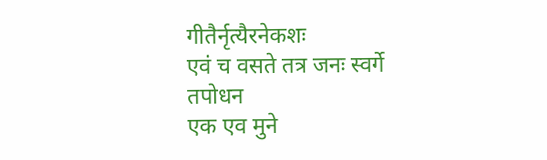गीतैर्नृत्यैरनेकशः
एवं च वसते तत्र जनः स्वर्गे तपोधन
एक एव मुने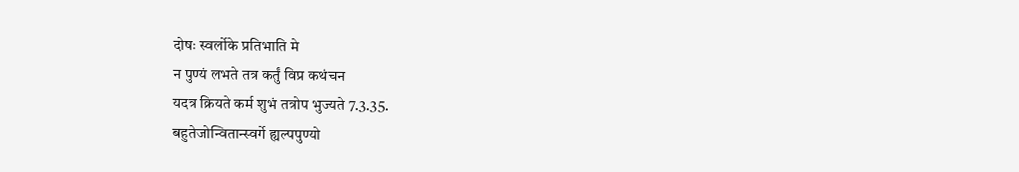दोषः स्वर्लोके प्रतिभाति मे
न पुण्यं लभते तत्र कर्तुं विप्र कथंचन
यदत्र क्रियते कर्म शुभं तत्रोप भुज्यते 7.3.35.
बहुतेजोन्वितान्स्वर्गे ह्यल्पपुण्यो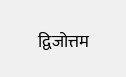द्विजोत्तम